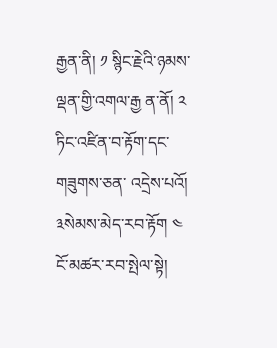རྒྱན་ནི། ༡ སྙིང་རྗེའི་ཉམས་ལྡན་གྱི་འགལ་རྒྱ ན་ནོ། ༢ ཏིང་འཛིན་བ་རྟོག་དང་གཟུགས་ཅན་ འདྲེས་པའོ། ༣སེམས་མེད་རབ་རྟོག ༤ ངོ་མཚར་རབ་སྤེལ་སྟེ།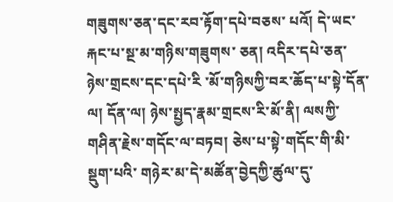གཟུགས་ཅན་དང་རབ་རྟོག་དཔེ་བཅས་ པའོ། དེ་ཡང་རྐང་པ་སྔ་མ་གཉིས་གཟུགས་ ཅན། འདིར་དཔེ་ཅན་ཉེས་གྲངས་དང་དཔེ་རི ་མོ་གཉིསཀྱི་བར་ཆོད་པ་སྟེ་དོན་ ལ། དོན་ལ། ཉེས་སྤྱད་རྣམ་གྲངས་རི་མོ་ནི། ལསཀྱི་གཤིན་རྗེས་གདོང་ལ་བཏབ། ཅེས་པ་སྟེ་གདོང་གི་མི་སྡུག་པའི་ གཉེར་མ་དེ་མཚོན་བྱེདཀྱི་ཚུལ་དུ་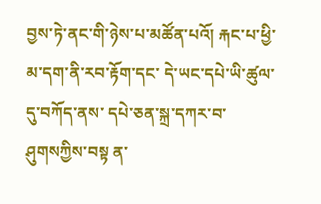བྱས་ཏེ་ནང་གི་ཉེས་པ་མཚོན་པའོ། རྐང་པ་ཕྱི་མ་དག་ནི་རབ་རྟོག་དང་ དེ་ཡང་དཔེ་ཡི་ཚུལ་དུ་བཀོད་ནས་ དཔེ་ཅན་སྐྲ་དཀར་བ་ཤུགསཀྱིས་བསྟ ན་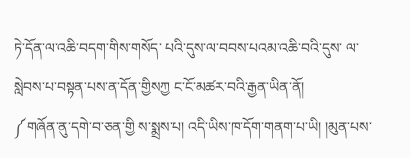ཏེ་དོན་ལ་འཆི་བདག་གིས་གསོད་ པའི་དུས་ལ་བབས་པའམ་འཆི་བའི་དུས་ ལ་སླེབས་པ་བསྟན་པས་ན་དོན་གྱིསཀྱ ང་ངོ་མཚར་བའི་རྒྱན་ཡིན་ནོ།
༼གཞོན་ནུ་དགེ་བ་ཅན་གྱི ས་སྨྲས་པ། འདི་ཡིས་ཁ་དོག་གནག་པ་ཡི། །མུན་པས་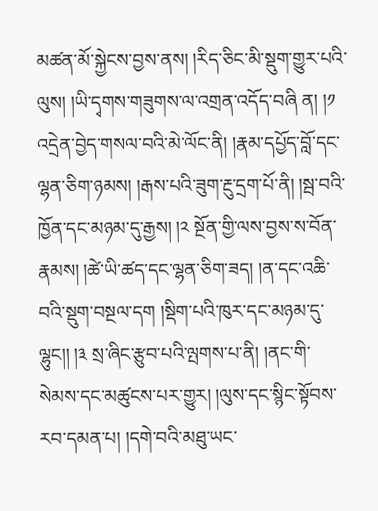མཚན་མོ་སྐྱེངས་བྱས་ནས། །རིད་ཅིང་མི་སྡུག་གྱུར་པའི་ལུས། །ཡི་དྭགས་གཟུགས་ལ་འགྲན་འདོད་བཞི ན། །༡ འདྲེན་བྱེད་གསལ་བའི་མེ་ལོང་ནི། །རྣམ་དཔྱོད་བློ་དང་ལྷན་ཅིག་ཉམས། །རྒས་པའི་ཟུག་རྔུ་དྲག་པོ་ནི། །སྦ་བའི་ཁྱོན་དང་མཉམ་དུ་རྒྱས། །༢ སྔོན་གྱི་ལས་བྱས་ས་བོན་རྣམས། །ཚེ་ཡི་ཚད་དང་ལྷན་ཅིག་ཟད། །ན་དང་འཆི་བའི་སྡུག་བསྔལ་དག །སྡིག་པའི་ཁུར་དང་མཉམ་དུ་ལྷུང།། །༣ སྲ་ཞིང་རྩུབ་པའི་ལྤགས་པ་ནི། །ནང་གི་སེམས་དང་མཚུངས་པར་གྱུར། །ལུས་དང་སྙིང་སྟོབས་རབ་དམན་པ། །དགེ་བའི་མཐུ་ཡང་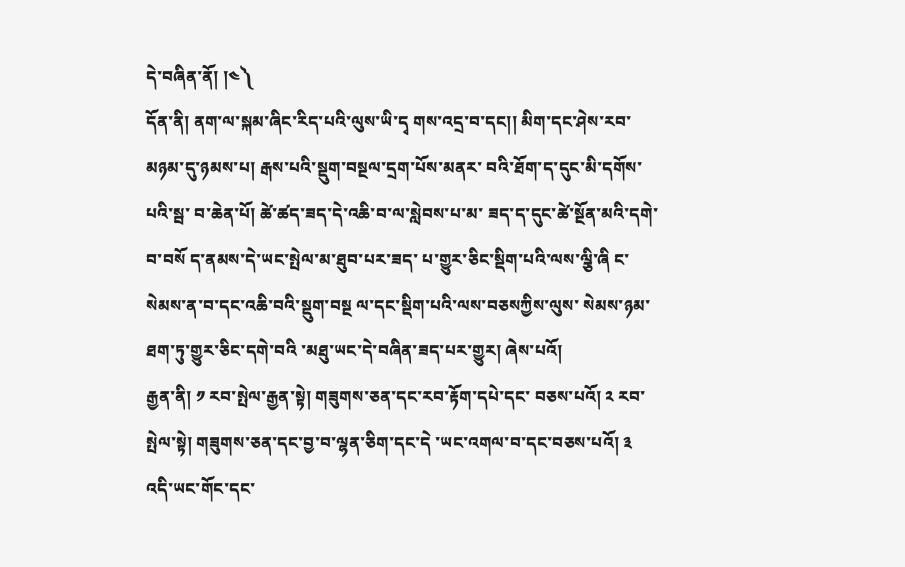དེ་བཞིན་ནོ། །༤༽
དོན་ནི། ནག་ལ་སྐམ་ཞིང་རིད་པའི་ལུས་ཡི་དྭ གས་འདྲ་བ་དང།། མིག་དང་ཤེས་རབ་མཉམ་དུ་ཉམས་པ། རྒས་པའི་སྡུག་བསྔལ་དྲག་པོས་མནར་ བའི་ཐོག་ད་དུང་མི་དགོས་པའི་སྦ་ བ་ཆེན་པོ། ཚེ་ཚད་ཟད་དེ་འཆི་བ་ལ་སླེབས་པ་མ་ ཟད་ད་དུང་ཚེ་སྔོན་མའི་དགེ་བ་བསོ ད་ནམས་དེ་ཡང་སྤེལ་མ་ཐུབ་པར་ཟད་ པ་གྱུར་ཅིང་སྡིག་པའི་ལས་ལྕི་ཞི ང་སེམས་ན་བ་དང་འཆི་བའི་སྡུག་བསྔ ལ་དང་སྡིག་པའི་ལས་བཅསཀྱིས་ལུས་ སེམས་ཉམ་ཐག་ཏུ་གྱུར་ཅིང་དགེ་བའི ་མཐུ་ཡང་དེ་བཞིན་ཟད་པར་གྱུར། ཞེས་པའོ།
རྒྱན་ནི། ༡ རབ་སྤེལ་རྒྱན་སྟེ། གཟུགས་ཅན་དང་རབ་རྟོག་དཔེ་དང་ བཅས་པའོ། ༢ རབ་སྤེལ་སྟེ། གཟུགས་ཅན་དང་བྱ་བ་ལྷན་ཅིག་དང་དེ ་ཡང་འགལ་བ་དང་བཅས་པའོ། ༣ འདི་ཡང་གོང་དང་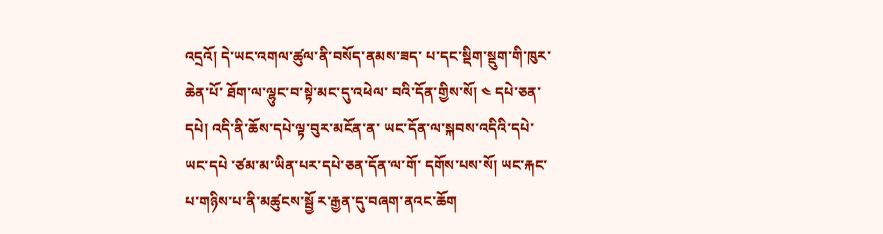འདྲའོ། དེ་ཡང་འགལ་ཚུལ་ནི་བསོད་ནམས་ཟད་ པ་དང་སྡིག་སྡུག་གི་ཁུར་ཆེན་པོ་ ཐོག་ལ་ལྷུང་བ་སྟེ་མང་དུ་འཕེལ་ བའི་དོན་གྱིས་སོ། ༤ དཔེ་ཅན་དཔེ། འདི་ནི་ཆོས་དཔེ་ལྟ་བུར་མངོན་ན་ ཡང་དོན་ལ་སྐབས་འདིའི་དཔེ་ཡང་དཔེ ་ཙམ་མ་ཡིན་པར་དཔེ་ཅན་དོན་ལ་གོ་ དགོས་པས་སོ། ཡང་རྐང་པ་གཉིས་པ་ནི་མཚུངས་སྦྱོ ར་རྒྱན་དུ་བཞག་ནའང་ཆོག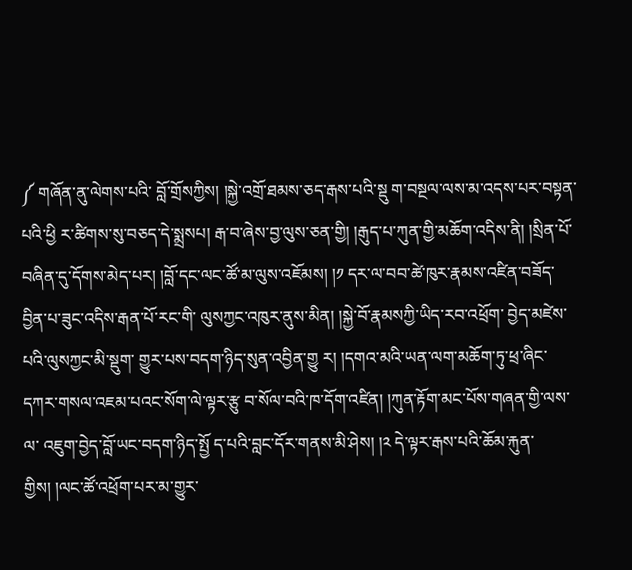༼ གཞོན་ནུ་ལེགས་པའི་ བློ་གྲོསཀྱིས། །སྐྱེ་འགྲོ་ཐམས་ཅད་རྒས་པའི་སྡུ ག་བསྔལ་ལས་མ་འདས་པར་བསྟན་པའི་ཕྱི ར་ཚིགས་སུ་བཅད་དེ་སྨྲསཔ། རྒ་བ་ཞེས་བྱ་ལུས་ཅན་གྱི། །རྒུད་པ་ཀུན་གྱི་མཆོག་འདིས་ནི། །སྲིན་པོ་བཞིན་དུ་དོགས་མེད་པར། །བློ་དང་ལང་ཚོ་མ་ལུས་འཇོམས། །༡ དར་ལ་བབ་ཚེ་ཁུར་རྣམས་འཛིན་བཟོད་ བྱིན་པ་ཟུང་འདིས་རྒན་པོ་རང་གི་ ལུསཀྱང་འཁུར་ནུས་མིན། །སྐྱེ་བོ་རྣམསཀྱི་ཡིད་རབ་འཕྲོག་ བྱེད་མཛེས་པའི་ལུསཀྱང་མི་སྡུག་ གྱུར་པས་བདག་ཉིད་སུན་འབྱིན་གྱུ ར། །དགའ་མའི་ཡན་ལག་མཆོག་ཏུ་ཕྲ་ཞིང་ དཀར་གསལ་འཇམ་པའང་སོག་ལེ་ལྟར་རྩུ བ་སོལ་བའི་ཁ་དོག་འཛིན། །ཀུན་རྟོག་མང་པོས་གཞན་གྱི་ལས་ལ་ འཇུག་བྱེད་བློ་ཡང་བདག་ཉིད་སྤྱོ ད་པའི་བླང་དོར་གནས་མི་ཤེས། །༢ དེ་ལྟར་རྒས་པའི་ཆོམ་རྐུན་གྱིས། །ལང་ཚོ་འཕྲོག་པར་མ་གྱུར་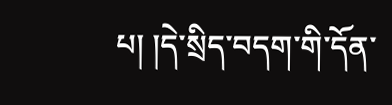པ། །དེ་སྲིད་བདག་གི་དོན་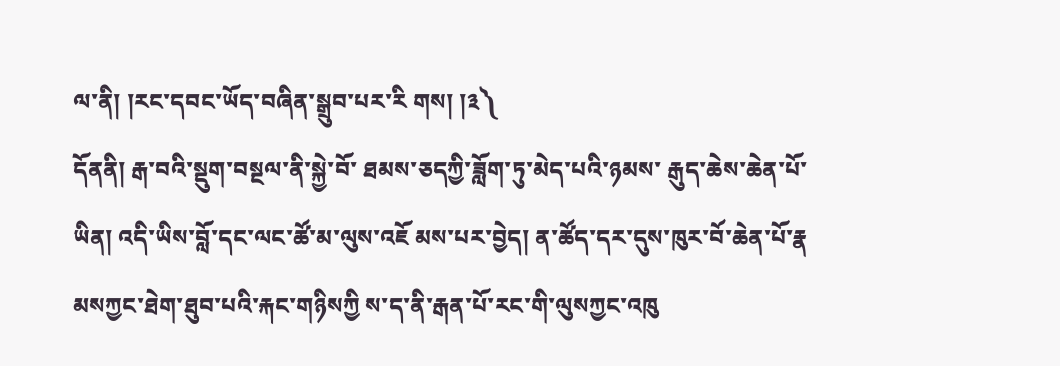ལ་ནི། །རང་དབང་ཡོད་བཞིན་སྒྲུབ་པར་རི གས། །༣༽
དོནནི། རྒ་བའི་སྡུག་བསྔལ་ནི་སྐྱེ་བོ་ ཐམས་ཅདཀྱི་ཟློག་ཏུ་མེད་པའི་ཉམས་ རྒུད་ཆེས་ཆེན་པོ་ཡིན། འདི་ཡིས་བློ་དང་ལང་ཚོ་མ་ལུས་འཇོ མས་པར་བྱེད། ན་ཚོད་དར་དུས་ཁུར་བོ་ཆེན་པོ་རྣ མསཀྱང་ཐེག་ཐུབ་པའི་རྐང་གཉིསཀྱི ས་ད་ནི་རྒན་པོ་རང་གི་ལུསཀྱང་འཁུ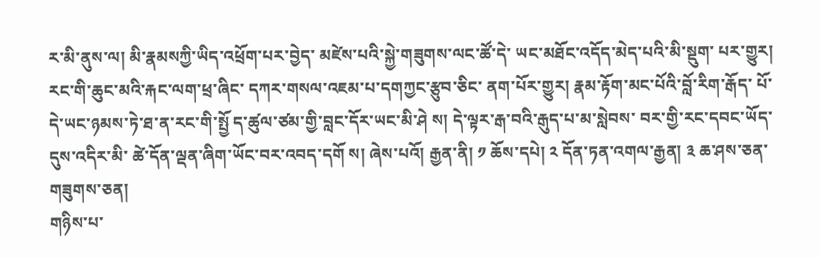ར་མི་ནུས་ལ། མི་རྣམསཀྱི་ཡིད་འཕྲོག་པར་བྱེད་ མཛེས་པའི་སྐྱེ་གཟུགས་ལང་ཚོ་དེ་ ཡང་མཐོང་འདོད་མེད་པའི་མི་སྡུག་ པར་གྱུར། རང་གི་ཆུང་མའི་རྐང་ལག་ཕྲ་ཞིང་ དཀར་གསལ་འཇམ་པ་དགཀྱང་རྩུབ་ཅིང་ ནག་པོར་གྱུར། རྣམ་རྟོག་མང་པོའི་བློ་རིག་རྒོད་ པོ་དེ་ཡང་ཉམས་ཏེ་ཐ་ན་རང་གི་སྤྱོ ད་ཚུལ་ཙམ་གྱི་བླང་དོར་ཡང་མི་ཤེ ས། དེ་ལྟར་རྒ་བའི་རྒུད་པ་མ་སླེབས་ བར་གྱི་རང་དབང་ཡོད་དུས་འདིར་མི་ ཚེ་དོན་ལྡན་ཞིག་ཡོང་བར་འབད་དགོ ས། ཞེས་པའོ། རྒྱན་ནི། ༡ ཆོས་དཔེ། ༢ དོན་ཏན་འགལ་རྒྱན། ༣ ཆ་ཤས་ཅན་གཟུགས་ཅན།
གཉིས་པ་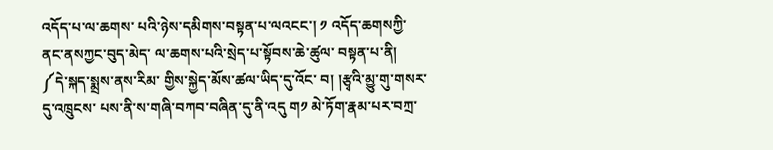འདོད་པ་ལ་ཆགས་ པའི་ཉེས་དམིགས་བསྟན་པ་ལའངང་། ༡ འདོད་ཆགསཀྱི་ནང་ནསཀྱང་བུད་མེད་ ལ་ཆགས་པའི་སྲེད་པ་སྟོབས་ཆེ་ཚུལ་ བསྟན་པ་ནི།
༼དེ་སྐད་སྨྲས་ནས་རིམ་ གྱིས་སྐྱེད་མོས་ཚལ་ཡིད་དུ་འོང་ བ། །རྩྭའི་མྱུ་གུ་གསར་དུ་འཁྲུངས་ པས་ནི་ས་གཞི་བཀབ་བཞིན་དུ་ནི་འདུ ག༡ མེ་ཏོག་རྣམ་པར་བཀྲ་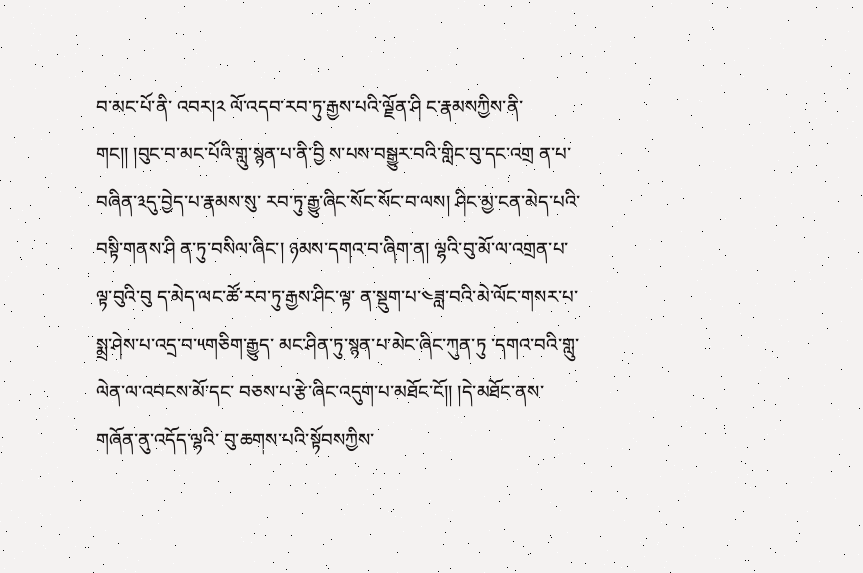བ་མང་པོ་ནི་ འབར།༢ ལོ་འདབ་རབ་ཏུ་རྒྱས་པའི་ལྗོན་ཤི ང་རྣམསཀྱིས་ནི་གང།། །བུང་བ་མང་པོའི་གླུ་སྙན་པ་ནི་བྱི ས་པས་བསྒྱུར་བའི་གླིང་བུ་དང་འགྲ ན་པ་བཞིན་༣དུ་བྱེད་པ་རྣམས་སུ་ རབ་ཏུ་རྒྱུ་ཞིང་སོང་སོང་བ་ལས། ཤིང་མྱ་ངན་མེད་པའི་བསྟི་གནས་ཤི ན་ཏུ་བསིལ་ཞིང་། ཉམས་དགའ་བ་ཞིག་ན། ལྷའི་བུ་མོ་ལ་འགྲན་པ་ལྟ་བུའི་བུ ད་མེད་ལང་ཚོ་རབ་ཏུ་རྒྱས་ཤིང་ལྟ་ ན་སྡུག་པ་༤ཟླ་བའི་མེ་ལོང་གསར་པ་ སྨྲ་ཤེས་པ་འདྲ་བ་༥གཅིག་རྒྱུད་ མང་ཤིན་ཏུ་སྙན་པ་མེང་ཞིང་ཀུན་ཏུ ་དགའ་བའི་གླུ་ལེན་ལ་འབངས་མོ་དང་ བཅས་པ་རྩེ་ཞིང་འདུག་པ་མཐོང་ངོ།། །དེ་མཐོང་ནས་གཞོན་ནུ་འདོད་ལྷའི་ བུ་ཆགས་པའི་སྟོབསཀྱིས་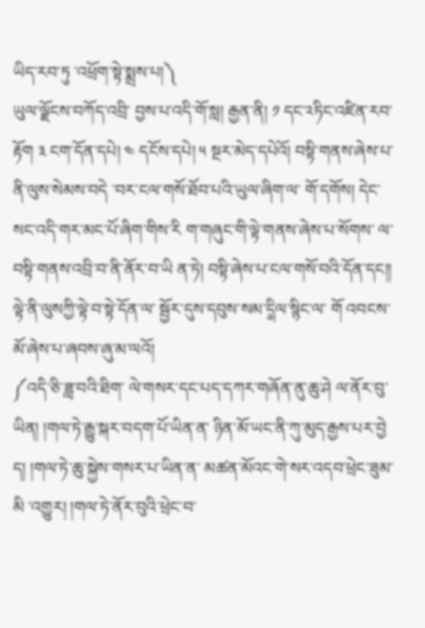ཡིད་རབ་ཏུ ་འཕྲོག་སྟེ་སྨྲས་པ།༽
ཡུལ་ལྗོངས་བཀོད་འབྲི་ བྱས་པ་འདི་གོ་སླ། རྒྱན་ནི། ༡ དང་༢ཏིང་འཛིན་རབ་རྟོག ༣ ངག་དོན་དཔེ། ༤ དངོས་དཔེ། ༥ སྔར་མེད་དཔེའོ། བསྟི་གནས་ཞེས་པ་ནི་ལུས་སེམས་བདེ ་བར་ངལ་གསོ་ཐོབ་པའི་ཡུལ་ཞིག་ལ་ གོ་དགོས། དེང་སང་འདི་གར་མང་པོ་ཞིག་གིས་རི ག་གཞུང་གི་ལྟེ་གནས་ཞེས་པ་སོགས་ ལ་བསྟི་གནས་འབྲི་བ་ནི་ནོར་བ་ཡི ན་ཏེ། བསྟི་ཞེས་པ་ངལ་གསོ་བའི་དོན་དང།། ལྟེ་ནི་ལུསཀྱི་ལྟེ་བ་སྟེ་དོན་ལ་ སྦྱོར་དུས་དབུས་སམ་དི༵ལ་སྙིང་ལ་ གོ འབངས་མོ་ཞེས་པ་ཞབས་ཞུ་མ་ལའོ།
༼འདི་ཅི་ཟླ་བའི་ཐིག་ ལེ་གསར་དང་པད་དཀར་གཞོན་ནུ་ཆུ་ཤེ ལ་ནོར་བུ་ཡིན། །གལ་ཏེ་རྒྱུ་སྐར་བདག་པོ་ཡིན་ན་ ཉིན་མོ་ཡང་ནི་ཀུ་མུད་རྒྱས་པར་བྱེ ད། །གལ་ཏེ་ཆུ་སྐྱེས་གསར་པ་ཡིན་ན་ མཚན་མོའང་གེ་སར་འདབ་ཕྲེང་ཟུམ་མི ་འགྱུར། །གལ་ཏེ་ནོར་བུའི་ཕྲེང་བ་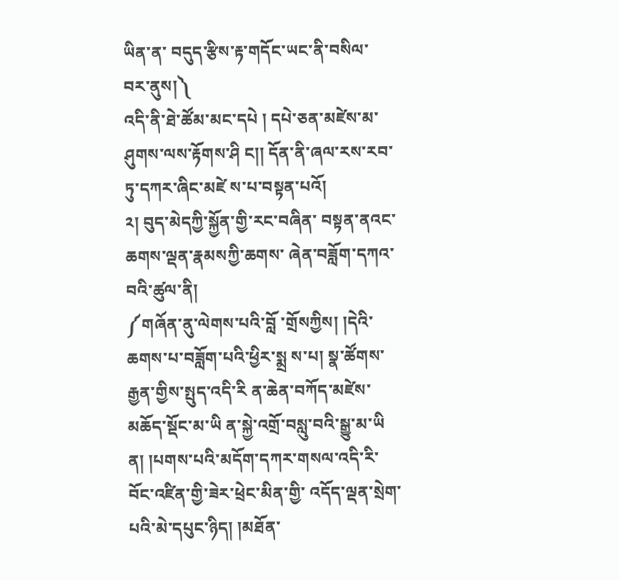ཡིན་ན་ བདུད་རྩིས་རྟ་གདོང་ཡང་ནི་བསིལ་ བར་ནུས།༽
འདི་ནི་ཐེ་ཚོམ་མང་དཔེ ། དཔེ་ཅན་མཛེས་མ་ཤུགས་ལས་རྟོགས་ཤི ང།། དོན་ནི་ཞལ་རས་རབ་ཏུ་དཀར་ཞིང་མཛེ ས་པ་བསྟན་པའོ།
༢། བུད་མེདཀྱི་སྐྱོན་གྱི་རང་བཞིན་ བསྟན་ནའང་ཆགས་ལྡན་རྣམསཀྱི་ཆགས་ ཞེན་བཟློག་དཀའ་བའི་ཚུལ་ནི།
༼གཞོན་ནུ་ལེགས་པའི་བློ ་གྲོསཀྱིས། །དེའི་ཆགས་པ་བཟློག་པའི་ཕྱིར་སྨྲ ས་པ། སྣ་ཚོགས་རྒྱན་གྱིས་སྤུད་འདི་རི ན་ཆེན་བཀོད་མཛེས་མཆོད་སྡོང་མ་ཡི ན་སྐྱེ་འགྲོ་བསླུ་བའི་སྒྱུ་མ་ཡི ན། །པགས་པའི་མདོག་དཀར་གསལ་འདི་རི་ བོང་འཛིན་གྱི་ཟེར་ཕྲེང་མིན་གྱི་ འདོད་ལྡན་སྲེག་པའི་མེ་དཔུང་ཉིད། །མཐོན་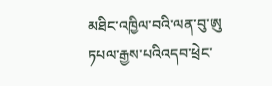མཐིང་འཁྱིལ་བའི་ལན་བུ་ཨུ ཏཔལ་རྒྱས་པའིའདབ་ཕྲེང་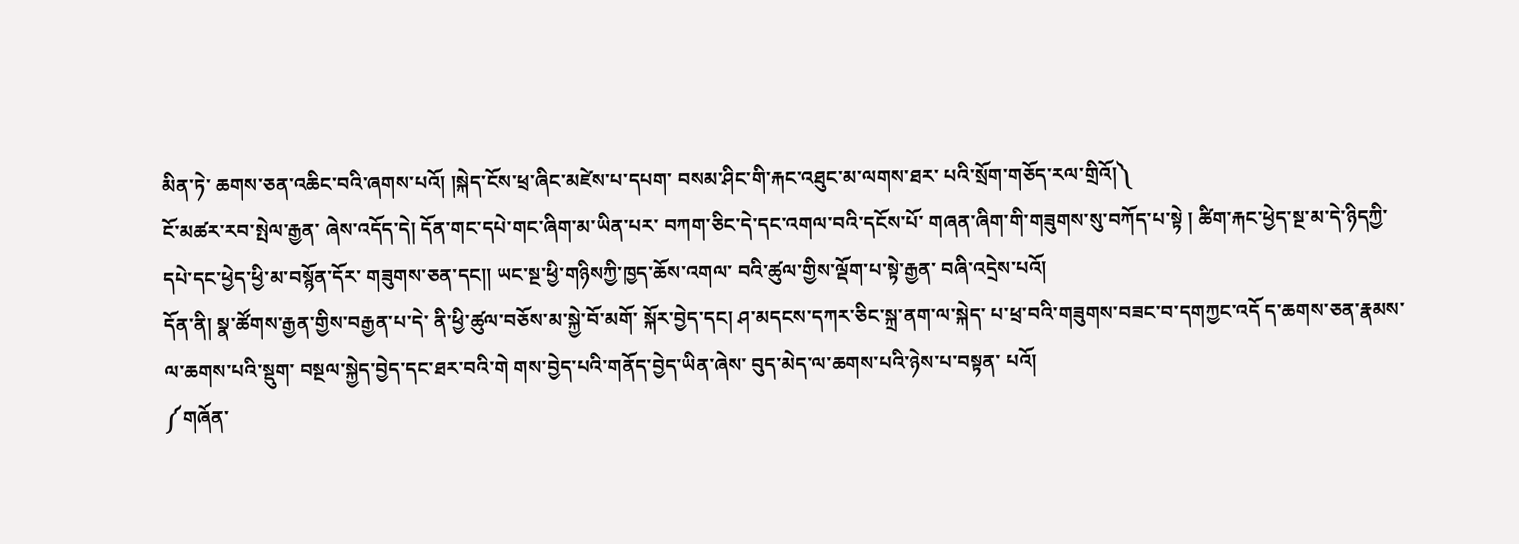མིན་ཏེ་ ཆགས་ཅན་འཆིང་བའི་ཞགས་པའོ། །སྐེད་ངོས་ཕྲ་ཞིང་མཛེས་པ་དཔག་ བསམ་ཤིང་གི་རྐང་འཐུང་མ་ལགས་ཐར་ པའི་སྲོག་གཅོད་རལ་གྲིའོ།༽
ངོ་མཚར་རབ་སྤེལ་རྒྱན་ ཞེས་འདོད་དེ། དོན་གང་དཔེ་གང་ཞིག་མ་ཡིན་པར་ བཀག་ཅིང་དེ་དང་འགལ་བའི་དངོས་པོ་ གཞན་ཞིག་གི་གཟུགས་སུ་བཀོད་པ་སྟེ ། ཚིག་རྐང་ཕྱེད་སྔ་མ་དེ་ཉིདཀྱི་ དཔེ་དང་ཕྱེད་ཕྱི་མ་བསྙོན་དོར་ གཟུགས་ཅན་དང།། ཡང་སྔ་ཕྱི་གཉིསཀྱི་ཁྱད་ཆོས་འགལ་ བའི་ཚུལ་གྱིས་ལྡོག་པ་སྟེ་རྒྱན་ བཞི་འདྲེས་པའོ།
དོན་ནི། སྣ་ཚོགས་རྒྱན་གྱིས་བརྒྱན་པ་དེ་ ནི་ཕྱི་ཚུལ་བཅོས་མ་སྐྱེ་བོ་མགོ་ སྐོར་བྱེད་དང། ཤ་མདངས་དཀར་ཅིང་སྐྲ་ནག་ལ་སྐེད་ པ་ཕྲ་བའི་གཟུགས་བཟང་བ་དགཀྱང་འདོ ད་ཆགས་ཅན་རྣམས་ལ་ཆགས་པའི་སྡུག་ བསྔལ་སྐྱེད་བྱེད་དང་ཐར་བའི་གེ གས་བྱེད་པའི་གནོད་བྱེད་ཡིན་ཞེས་ བུད་མེད་ལ་ཆགས་པའི་ཉེས་པ་བསྟན་ པའོ།
༼གཞོན་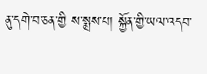ནུ་དགེ་བ་ཅན་གྱི ས་སྨྲས་པ། སྐྱོན་གྱི་ཡལ་འདབ་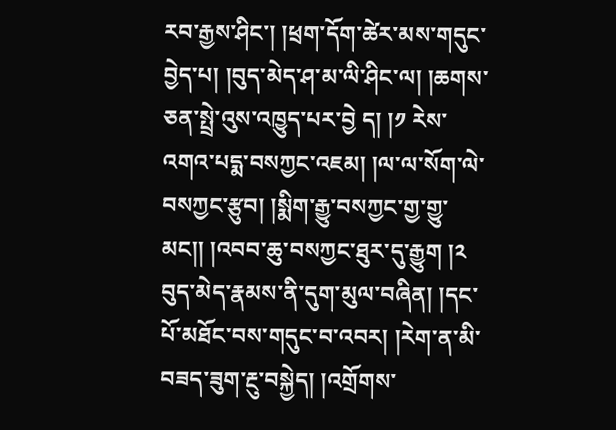རབ་རྒྱས་ཤིང་། །ཕྲག་དོག་ཚེར་མས་གདུང་བྱེད་པ། །བུད་མེད་ཤ་མ་ལི་ཤིང་ལ། །ཆགས་ཅན་སྤྲེ་འུས་འཁྱུད་པར་བྱེ ད། །༡ རེས་འགའ་པདྨ་བསཀྱང་འཇམ། །ལ་ལ་སོག་ལེ་བསཀྱང་རྩུབ། །སྨིག་རྒྱུ་བསཀྱང་གྱ་གྱུ་མང།། །འབབ་ཆུ་བསཀྱང་ཐུར་དུ་རྒྱུག །༢ བུད་མེད་རྣམས་ནི་དུག་མུལ་བཞིན། །དང་པོ་མཐོང་བས་གདུང་བ་འབར། །རེག་ན་མི་བཟད་ཟུག་རྔུ་བསྐྱེད། །འགྲོགས་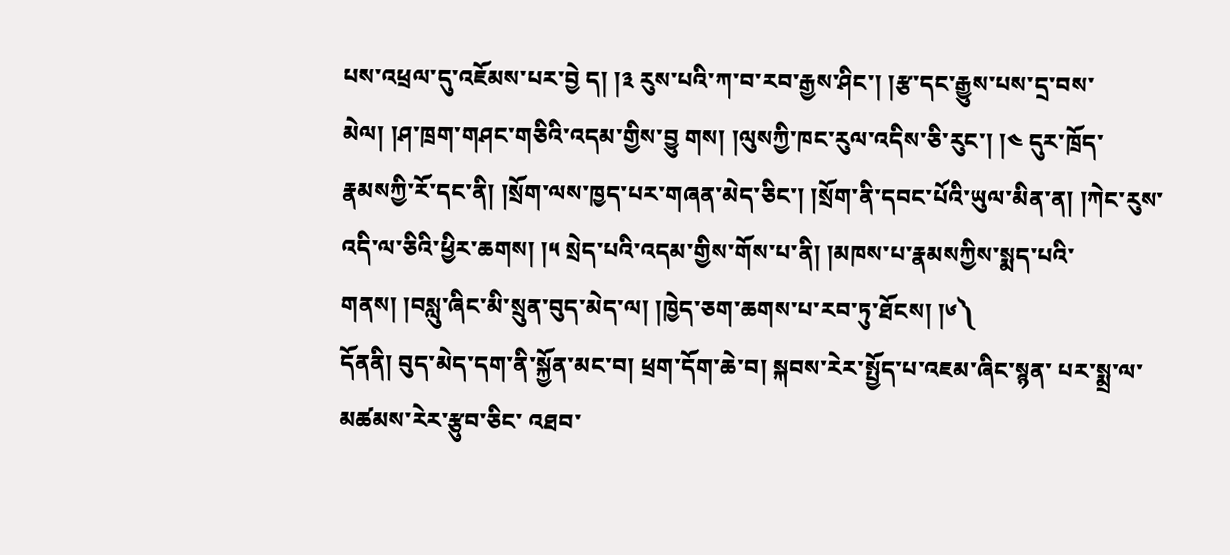པས་འཕྲལ་དུ་འཇོམས་པར་བྱེ ད། །༣ རུས་པའི་ཀ་བ་རབ་རྒྱས་ཤིང་། །རྩ་དང་རྒྱུས་པས་དྲ་བས་མེལ། །ཤ་ཁྲག་གཤང་གཅིའི་འདམ་གྱིས་བྱུ གས། །ལུསཀྱི་ཁང་རུལ་འདིས་ཅི་རུང་། །༤ དུར་ཁྲོད་རྣམསཀྱི་རོ་དང་ནི། །སྲོག་ལས་ཁྱད་པར་གཞན་མེད་ཅིང་། །སྲོག་ནི་དབང་པོའི་ཡུལ་མིན་ན། །ཀེང་རུས་འདི་ལ་ཅིའི་ཕྱིར་ཆགས། །༥ སྲེད་པའི་འདམ་གྱིས་གོས་པ་ནི། །མཁས་པ་རྣམསཀྱིས་སྨད་པའི་གནས། །བསླུ་ཞིང་མི་སྲུན་བུད་མེད་ལ། །ཁྱེད་ཅག་ཆགས་པ་རབ་ཏུ་ཐོངས། །༦༽
དོནནི། བུད་མེད་དག་ནི་སྐྱོན་མང་བ། ཕྲག་དོག་ཆེ་བ། སྐབས་རེར་སྤྱོད་པ་འཇམ་ཞིང་སྙན་ པར་སྨྲ་ལ་མཚམས་རེར་རྩུབ་ཅིང་ འཐབ་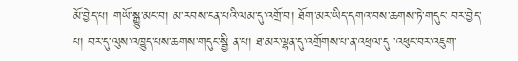མོ་བྱེད་པ། གཡོ་སྒྱུ་མང་བ། མ་རབས་ངན་པའི་ལམ་དུ་འགྲོ་བ། ཐོག་མར་ཡིད་དགའ་བས་ཆགས་ཏེ་གདུང་ བར་བྱེད་པ། བར་དུ་ལུས་འཁྱུད་པས་ཆགས་གདུང་སྦྱི ན་པ། ཐ་མར་ལྷན་དུ་འགྲོགས་པ་ན་འཕྲལ་དུ ་འཕུང་བར་འཇུག་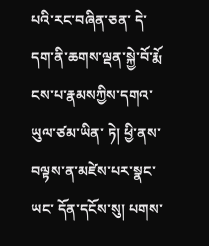པའི་རང་བཞིན་ཅན་ དེ་དག་ནི་ཆགས་ལྡན་སྐྱེ་བོ་རྨོ ངས་པ་རྣམསཀྱིས་དགའ་ཡུལ་ཙམ་ཡིན་ ཏེ། ཕྱི་ནས་བལྟས་ན་མཛེས་པར་སྣང་ཡང་ དོན་དངོས་སུ། པགས་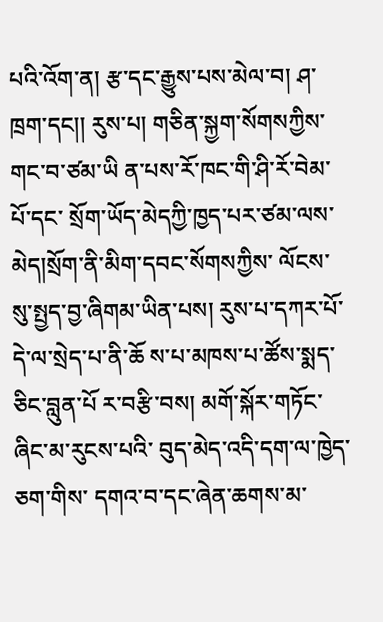པའི་འོག་ན། རྩ་དང་རྒྱུས་པས་མེལ་བ། ཤ་ཁྲག་དང།། རུས་པ། གཅིན་སྐྱག་སོགསཀྱིས་གང་བ་ཙམ་ཡི ན་པས་རོ་ཁང་གི་ཤི་རོ་བེམ་པོ་དང་ སྲོག་ཡོད་མེདཀྱི་ཁྱད་པར་ཙམ་ལས་ མེད།སྲོག་ནི་མིག་དབང་སོགསཀྱིས་ ལོངས་སུ་སྤྱད་བྱ་ཞིགམ་ཡིན་པས། རུས་པ་དཀར་པོ་དེ་ལ་སྲེད་པ་ནི་ཆོ ས་པ་མཁས་པ་ཚོས་སྨད་ཅིང་བླུན་པོ ར་བརྩི་བས། མགོ་སྐོར་གཏོང་ཞིང་མ་རུངས་པའི་ བུད་མེད་འདི་དག་ལ་ཁྱེད་ཅག་གིས་ དགའ་བ་དང་ཞེན་ཆགས་མ་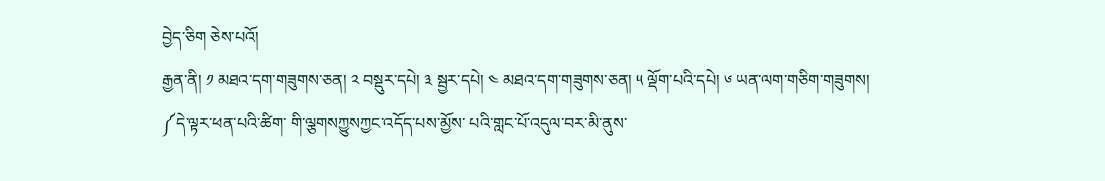བྱེད་ཅིག ཅེས་པའོ།
རྒྱན་ནི། ༡ མཐའ་དག་གཟུགས་ཅན། ༢ བསྡུར་དཔེ། ༣ སྦྱར་དཔེ། ༤ མཐའ་དག་གཟུགས་ཅན། ༥ ལྡོག་པའི་དཔེ། ༦ ཡན་ལག་གཅིག་གཟུགས།
༼དེ་ལྟར་ཕན་པའི་ཚིག་ གི་ལྕགསཀྱུསཀྱང་འདོད་པས་མྱོས་ པའི་གླང་པོ་འདུལ་བར་མི་ནུས་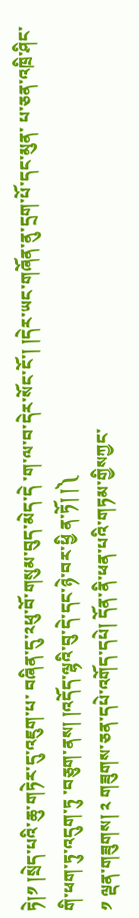ཏེ།༡ །སྲེད་པའི་ཆུ་གཏེར་དུ་འཇུག་པ་ བཞིན་དུ་༢ཕུ་བོ་གསུམ་བུད་མེད་དེ ་ག་ལ་བ་དེར་སོང་ངོ་། །དེར་ཡང་གཞོན་ནུ་དྲག་པོ་དང་མུན་ པ་ཅན་འཁྲི་ཤིང་གི་ཕག་ཏུ་འདུག་ཏུ ་བཅུག་ནས། །འདོད་ལྷའི་བུ་དེ་དང་ཉེ་བར་ཕྱི ན་ཏོ། །༽
༡ ལྡན་གཟུགས། ༢ གཟུགས་ཅན་དཔེ་འགོད་དཔེ། དོན་ནི་ཕན་པའི་གཏམ་གྱིསཀྱང་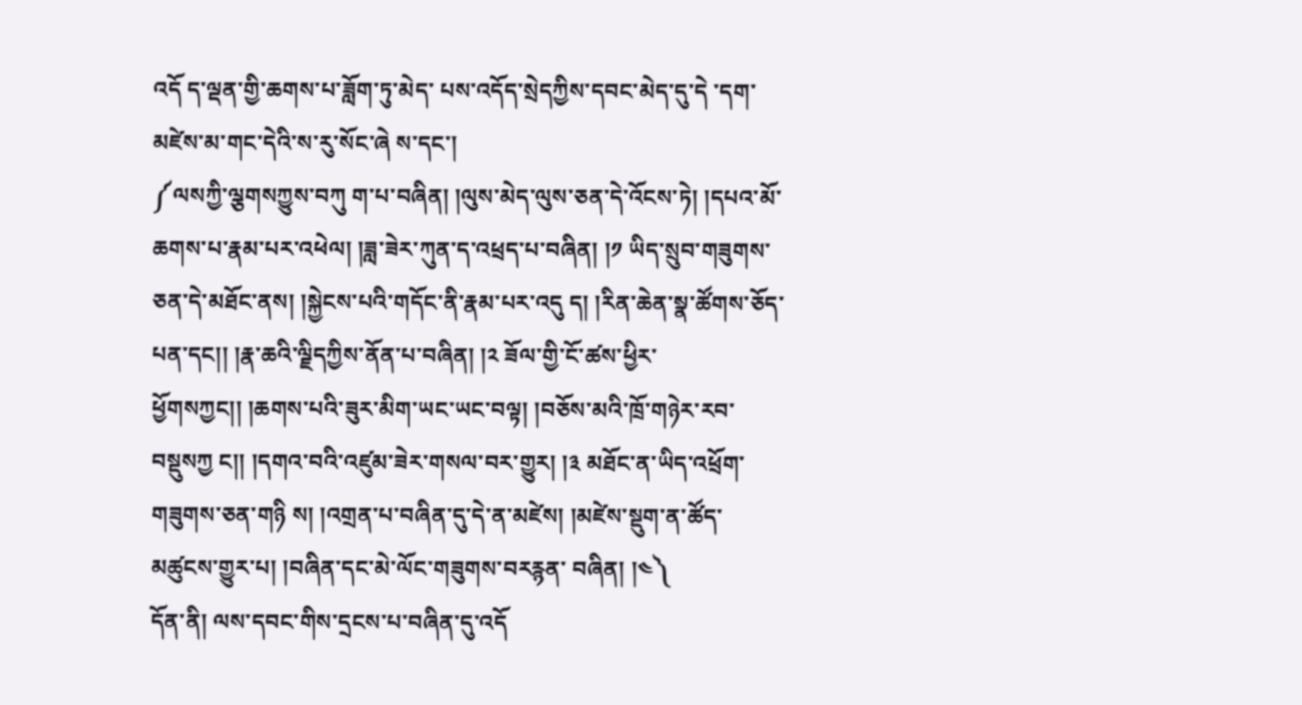འདོ ད་ལྡན་གྱི་ཆགས་པ་ཟློག་ཏུ་མེད་ པས་འདོད་སྲེདཀྱིས་དབང་མེད་དུ་དེ ་དག་མཛེས་མ་གང་དེའི་ས་རུ་སོང་ཞེ ས་དང་།
༼ལསཀྱི་ལྕགསཀྱུས་བཀུ ག་པ་བཞིན། །ལུས་མེད་ལུས་ཅན་དེ་འོངས་ཏེ། །དཔའ་མོ་ཆགས་པ་རྣམ་པར་འཕེལ། །ཟླ་ཟེར་ཀུན་ད་འཕྲད་པ་བཞིན། །༡ ཡིད་སྲུབ་གཟུགས་ཅན་དེ་མཐོང་ནས། །སྐྱེངས་པའི་གདོང་ནི་རྣམ་པར་འདུ ད། །རིན་ཆེན་སྣ་ཚོགས་ཅོད་པན་དང།། །རྣ་ཆའི་ལྗིདཀྱིས་ནོན་པ་བཞིན། །༢ ཟོལ་གྱི་ངོ་ཚས་ཕྱིར་ཕྱོགསཀྱང།། །ཆགས་པའི་ཟུར་མིག་ཡང་ཡང་བལྟ། །བཅོས་མའི་ཁྲོ་གཉེར་རབ་བསྡུསཀྱ ང།། །དགའ་བའི་འཛུམ་ཟེར་གསལ་བར་གྱུར། །༣ མཐོང་ན་ཡིད་འཕྲོག་གཟུགས་ཅན་གཉི ས། །འགྲན་པ་བཞིན་དུ་དེ་ན་མཛེས། །མཛེས་སྡུག་ན་ཚོད་མཚུངས་གྱུར་པ། །བཞིན་དང་མེ་ལོང་གཟུགས་བརརྙན་ བཞིན། །༤༽
དོན་ནི། ལས་དབང་གིས་དྲངས་པ་བཞིན་དུ་འདོ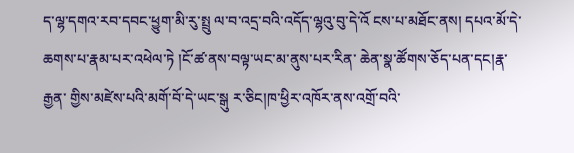ད་ལྷ་དགའ་རབ་དབང་ཕྱུག་མི་རུ་སྤྲུ ལ་བ་འདྲ་བའི་འདོད་ལྷའུ་བུ་དེ་འོ ངས་པ་མཐོང་ནས། དཔའ་མོ་དེ་ཆགས་པ་རྣམ་པར་འཕེལ་ཏེ །ངོ་ཚ་ནས་བལྟ་ཡང་མ་ནུས་པར་རིན་ ཆེན་སྣ་ཚོགས་ཅོད་པན་དང།རྣ་རྒྱན་ གྱིས་མཛེས་པའི་མགོ་བོ་དེ་ཡང་སྒུ ར་ཅིང།ཁ་ཕྱིར་འཁོར་ནས་འགྲོ་བའི་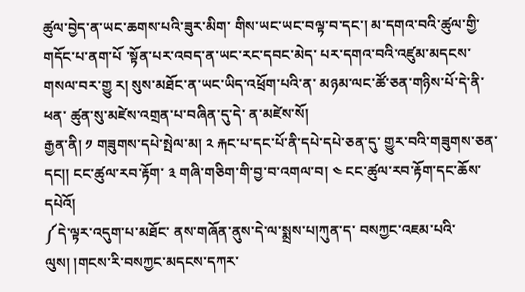ཚུལ་བྱེད་ན་ཡང་ཆགས་པའི་ཟུར་མིག་ གིས་ཡང་ཡང་བལྟ་བ་དང་། མ་དགའ་བའི་ཚུལ་གྱི་གདོང་པ་ནག་པོ ་སྟོན་པར་འབད་ན་ཡང་རང་དབང་མེད་ པར་དགའ་བའི་འཛུམ་མདངས་གསལ་བར་གྱུ ར། སུས་མཐོང་ན་ཡང་ཡིད་འཕྲོག་པའི་ན་ མཉམ་ལང་ཚོ་ཅན་གཉིས་པོ་དེ་ནི་ཕན་ ཚུན་སུ་མཛེས་འགྲན་པ་བཞིན་དུ་དེ་ ན་མཛེས་སོ།
རྒྱན་ནི། ༡ གཟུགས་དཔེ་སྤེལ་མ། ༢ རྐང་པ་དང་པོ་ནི་དཔེ་དཔེ་ཅན་དུ་ གྱུར་བའི་གཟུགས་ཅན་དང།། ངང་ཚུལ་རབ་རྟོག་ ༣ གཞི་གཅིག་གི་བྱ་བ་འགལ་བ། ༤ ངང་ཚུལ་རབ་རྟོག་དང་ཆོས་དཔེའོ།
༼དེ་ལྟར་འདུག་པ་མཐོང་ ནས་གཞོན་ནུས་དེ་ལ་སྨྲས་པ།ཀུན་ད་ བསཀྱང་འཇམ་པའི་ལུས། །གངས་རི་བསཀྱང་མདངས་དཀར་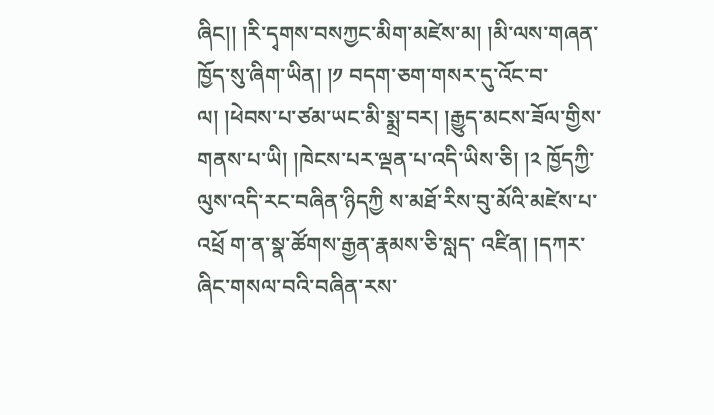ཞིང།། །རི་དྭགས་བསཀྱང་མིག་མཛེས་མ། །མི་ལས་གཞན་ཁྱོད་སུ་ཞིག་ཡིན། །༡ བདག་ཅག་གསར་དུ་འོང་བ་ལ། །ཕེབས་པ་ཙམ་ཡང་མི་སྨྲ་བར། །རྒྱུད་མངས་ཟོལ་གྱིས་གནས་པ་ཡི། །ཁེངས་པར་ལྡན་པ་འདི་ཡིས་ཅི། །༢ ཁྱོདཀྱི་ལུས་འདི་རང་བཞིན་ཉིདཀྱི ས་མཐོ་རིས་བུ་མོའི་མཛེས་པ་འཕྲོ ག་ན་སྣ་ཚོགས་རྒྱན་རྣམས་ཅི་སླད་ འཛིན། །དཀར་ཞིང་གསལ་བའི་བཞིན་རས་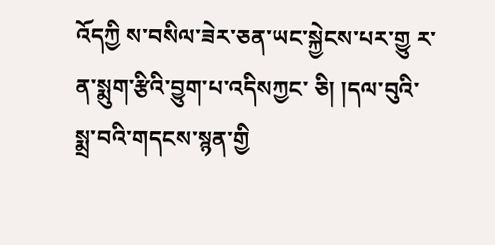འོདཀྱི ས་བསིལ་ཟེར་ཅན་ཡང་སྐྱེངས་པར་གྱུ ར་ན་སྨུག་རྩིའི་བྱུག་པ་འདིསཀྱང་ ཅི། །དལ་བུའི་སྨྲ་བའི་གདངས་སྙན་གྱི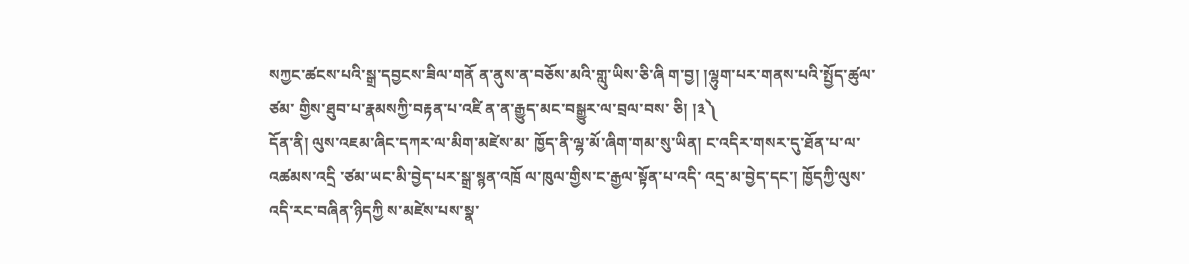སཀྱང་ཚངས་པའི་སྒྲ་དབྱངས་ཟིལ་གནོ ན་ནུས་ན་བཅོས་མའི་གླུ་ཡིས་ཅི་ཞི ག་བྱ། །ལྷུག་པར་གནས་པའི་སྤྱོད་ཚུལ་ཙམ་ གྱིས་ཐུབ་པ་རྣམསཀྱི་བརྟན་པ་འཛི ན་ན་རྒྱུད་མང་བསྒྱུར་ལ་བྲལ་བས་ ཅི། །༣༽
དོན་ནི། ལུས་འཇམ་ཞིང་དཀར་ལ་མིག་མཛེས་མ་ ཁྱོད་ནི་ལྷ་མོ་ཞིག་གམ་སུ་ཡིན། ང་འདིར་གསར་དུ་ཐོན་པ་ལ་འཚམས་འདྲི ་ཙམ་ཡང་མི་བྱེད་པར་སྒྲ་སྙན་འཁྲོ ལ་ཁུལ་གྱིས་ང་རྒྱལ་སྟོན་པ་འདི་ འདྲ་མ་བྱེད་དང་། ཁྱོདཀྱི་ལུས་འདི་རང་བཞིན་ཉིདཀྱི ས་མཛེས་པས་སྣ་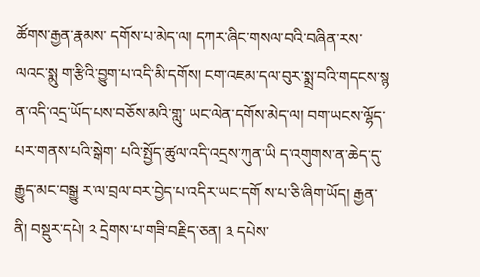ཚོགས་རྒྱན་རྣམས་ དགོས་པ་མེད་ལ། དཀར་ཞིང་གསལ་བའི་བཞིན་རས་ལའང་སྨུ ག་རྩིའི་བྱུག་པ་འདི་མི་དགོས། ངག་འཇམ་དལ་བུར་སྨྲ་བའི་གདངས་སྙ ན་འདི་འདྲ་ཡོད་པས་བཅོས་མའི་གླུ་ ཡང་ལེན་དགོས་མེད་ལ། བག་ཡངས་ལྷོད་པར་གནས་པའི་སྒེག་ པའི་སྤྱོད་ཚུལ་འདི་འདྲས་ཀུན་ཡི ད་འགུགས་ན་ཆེད་དུ་རྒྱུད་མང་བསྒྱུ ར་ལ་བྲལ་བར་བྱེད་པ་འདིར་ཡང་དགོ ས་པ་ཅི་ཞིག་ཡོད། རྒྱན་ནི། བསྡུར་དཔེ། ༢ དྲེགས་པ་གཟི་བརྗིད་ཅན། ༣ དཔེས་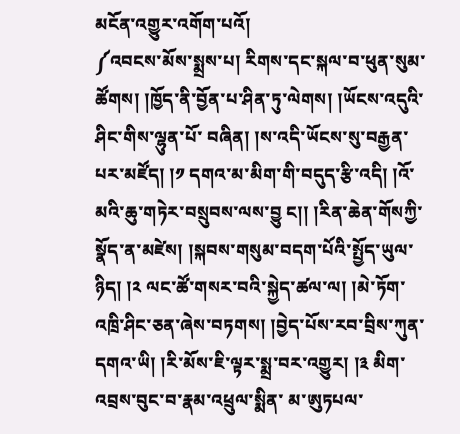མངོན་འགྱུར་འགོག་པའོ།
༼འབངས་མོས་སྨྲས་པ། རིགས་དང་སྐལ་བ་ཕུན་སུམ་ཚོགས། །ཁྱོད་ནི་བྱོན་པ་ཤིན་ཏུ་ལེགས། །ཡོངས་འདུའི་ཤིང་གིས་ལྷུན་པོ་ བཞིན། །ས་འདི་ཡོངས་སུ་བརྒྱན་པར་མཛོད། །༡ དགའ་མ་མིག་གི་བདུད་རྩི་འདི། །འོ་མའི་ཆུ་གཏེར་བསྲུབས་ལས་བྱུ ང།། །རིན་ཆེན་གོསཀྱི་སྣོད་ན་མཛེས། །སྐབས་གསུམ་བདག་པོའི་སྤྱོད་ཡུལ་ ཉིད། །༢ ལང་ཚོ་གསར་བའི་སྐྱེད་ཚལ་ལ། །མེ་ཏོག་འཁྲི་ཤིང་ཅན་ཞེས་བཏགས། །བྱེད་པོས་རབ་བྲིས་ཀུན་དགའ་ཡི། །རི་མོས་ཇི་ལྟར་སྨྲ་བར་འགྱུར། །༣ མིག་འབྲས་བུང་བ་རྣམ་འཕྲུལ་སྨིན་ མ་ཨུཏཔལ་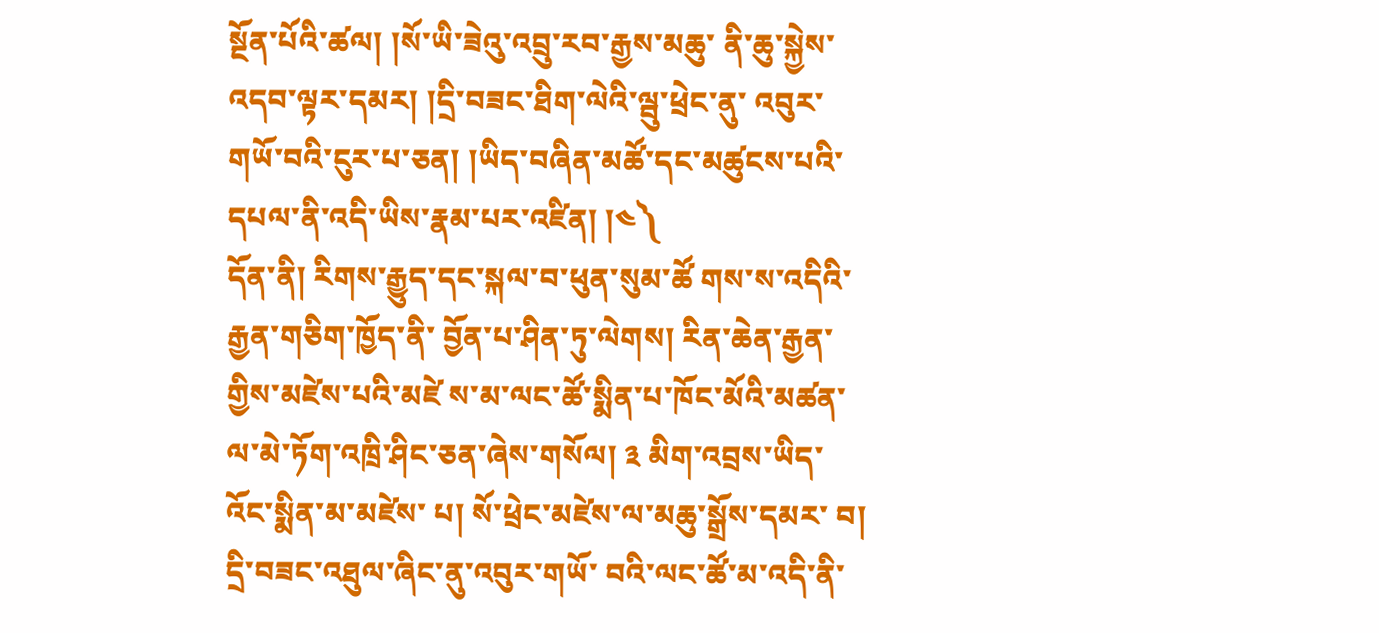སྔོན་པོའི་ཚལ། །སོ་ཡི་ཟེའུ་འབྲུ་རབ་རྒྱས་མཆུ་ ནི་ཆུ་སྐྱེས་འདབ་ལྟར་དམར། །དྲི་བཟང་ཐིག་ལེའི་ལྦུ་ཕྲེང་ནུ་ འབུར་གཡོ་བའི་ངུར་པ་ཅན། །ཡིད་བཞིན་མཚོ་དང་མཚུངས་པའི་ དཔལ་ནི་འདི་ཡིས་རྣམ་པར་འཛིན། །༤༽
དོན་ནི། རིགས་རྒྱུད་དང་སྐལ་བ་ཕུན་སུམ་ཚོ གས་ས་འདིའི་རྒྱན་གཅིག་ཁྱོད་ནི་ བྱོན་པ་ཤིན་ཏུ་ལེགས། རིན་ཆེན་རྒྱན་གྱིས་མཛེས་པའི་མཛེ ས་མ་ལང་ཚོ་སྨིན་པ་ཁོང་མོའི་མཚན་ ལ་མེ་ཏོག་འཁྲི་ཤིང་ཅན་ཞེས་གསོལ། ༣ མིག་འབྲས་ཡིད་འོང་སྨིན་མ་མཛེས་ པ། སོ་ཕྲེང་མཛེས་ལ་མཆུ་སྒྲོས་དམར་ བ། དྲི་བཟང་འཐུལ་ཞིང་ནུ་འབུར་གཡོ་ བའི་ལང་ཚོ་མ་འདི་ནི་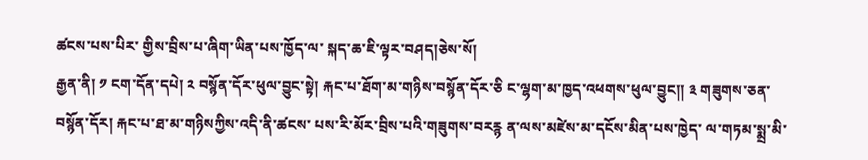ཚངས་པས་པིར་ གྱིས་བྲིས་པ་ཞིག་ཡིན་པས་ཁྱོད་ལ་ སྐད་ཆ་ཇི་ལྟར་བཤད།ཅེས་སོ།
རྒྱན་ནི། ༡ ངག་དོན་དཔེ། ༢ བསྙོན་དོར་ཕུལ་བྱུང་སྟེ། རྐང་པ་ཐོག་མ་གཉིས་བསྙོན་དོར་ཅི ང་ལྷག་མ་ཁྱད་འཕགས་ཕུལ་བྱུང།། ༣ གཟུགས་ཅན་བསྙོན་དོར། རྐང་པ་ཐ་མ་གཉིསཀྱིས་འདི་ནི་ཚངས་ པས་རི་མོར་བྲིས་པའི་གཟུགས་བརརྙ ན་ལས་མཛེས་མ་དངོས་མིན་པས་ཁྱེད་ ལ་གཏམ་སྨྲ་མི་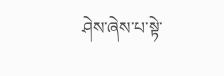ཤེས་ཞེས་པ་སྟེ་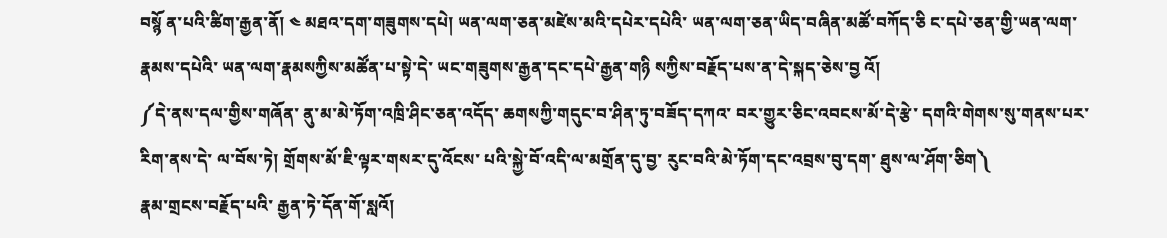བསྙོ ན་པའི་ཚིག་རྒྱན་ནོ། ༤ མཐའ་དག་གཟུགས་དཔེ། ཡན་ལག་ཅན་མཛེས་མའི་དཔེར་དཔེའི་ ཡན་ལག་ཅན་ཡིད་བཞིན་མཚོ་བཀོད་ཅི ང་དཔེ་ཅན་གྱི་ཡན་ལག་རྣམས་དཔེའི་ ཡན་ལག་རྣམསཀྱིས་མཚོན་པ་སྟེ་དེ་ ཡང་གཟུགས་རྒྱན་དང་དཔེ་རྒྱན་གཉི སཀྱིས་བརྗོད་པས་ན་དེ་སྐད་ཅེས་བྱ འོ།
༼དེ་ནས་དལ་གྱིས་གཞོན་ ནུ་མ་མེ་ཏོག་འཁྲི་ཤིང་ཅན་འདོད་ ཆགསཀྱི་གདུང་བ་ཤིན་ཏུ་བཟོད་དཀའ་ བར་གྱུར་ཅིང་འབངས་མོ་དེ་རྩེ་ དགའི་གེགས་སུ་གནས་པར་རིག་ནས་དེ་ ལ་བོས་ཏེ། གྲོགས་མོ་ཇི་ལྟར་གསར་དུ་འོངས་ པའི་སྐྱེ་བོ་འདི་ལ་མགྲོན་དུ་བྱ་ རུང་བའི་མེ་ཏོག་དང་འབྲས་བུ་དག་ ཐུས་ལ་ཤོག་ཅིག༽
རྣམ་གྲངས་བརྗོད་པའི་ རྒྱན་ཏེ་དོན་གོ་སླའོ།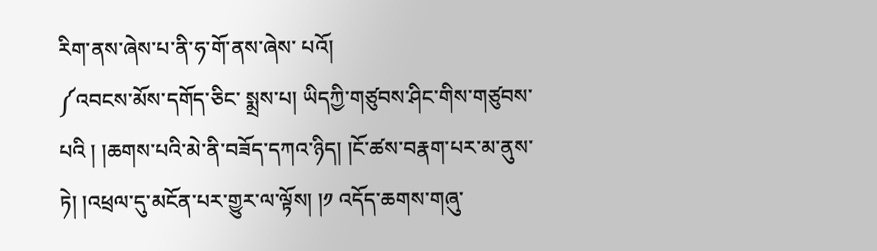རིག་ནས་ཞེས་པ་ནི་ཧ་གོ་ནས་ཞེས་ པའོ།
༼འབངས་མོས་དགོད་ཅིང་ སྨྲས་པ། ཡིདཀྱི་གཙུབས་ཤིང་གིས་གཙུབས་པའི ། །ཆགས་པའི་མེ་ནི་བཟོད་དཀའ་ཉིད། །ངོ་ཚས་བརྣག་པར་མ་ནུས་ཏེ། །འཕྲལ་དུ་མངོན་པར་གྱུར་ལ་ལྟོས། །༡ འདོད་ཆགས་གཞུ་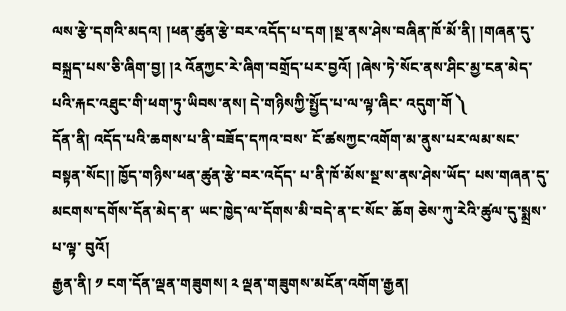ལས་རྩེ་དགའི་མདའ། །ཕན་ཚུན་རྩེ་བར་འདོད་པ་དག །སྔ་ནས་ཤེས་བཞིན་ཁོ་མོ་ནི། །གཞན་དུ་བསྐྲད་པས་ཅི་ཞིག་བྱ། །༢ འོནཀྱང་རེ་ཞིག་བགྲོད་པར་བྱའོ། །ཞེས་ཏེ་སོང་ནས་ཤིང་མྱ་ངན་མེད་ པའི་རྐང་འཐུང་གི་ཕག་ཏུ་ཡིབས་ནས། དེ་གཉིསཀྱི་སྤྱོད་པ་ལ་ལྟ་ཞིང་ འདུག་གོ ༽
དོན་ནི། འདོད་པའི་ཆགས་པ་ནི་བཟོད་དཀའ་བས་ ངོ་ཚསཀྱང་འགོག་མ་ནུས་པར་ལམ་སང་ བསྟན་སོང།། ཁྱོད་གཉིས་ཕན་ཚུན་རྩེ་བར་འདོད་ པ་ནི་ཁོ་མོས་སྔ་ས་ནས་ཤེས་ཡོད་ པས་གཞན་དུ་མངགས་དགོས་དོན་མེད་ན་ ཡང་ཁྱེད་ལ་དོགས་མི་བདེ་ན་ང་སོང་ ཆོག ཅེས་ཀུ་རེའི་ཚུལ་དུ་སྨྲས་པ་ལྟ་ བུའོ།
རྒྱན་ནི། ༡ ངག་དོན་ལྡན་གཟུགས། ༢ ལྡན་གཟུགས་མངོན་འགོག་རྒྱན།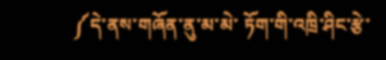༼དེ་ནས་གཞོན་ནུ་མ་མེ་ ཏོག་གི་འཁྲི་ཤིང་རྩེ་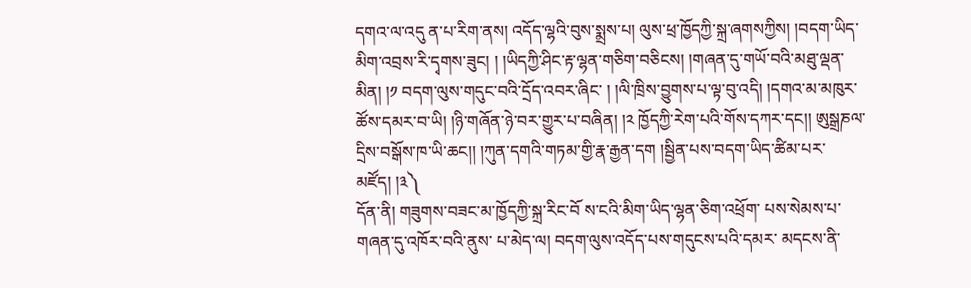དགའ་ལ་འདུ ན་པ་རིག་ནས། འདོད་ལྷའི་བུས་སྨྲས་པ། ལུས་ཕྲ་ཁྱོདཀྱི་སྐྲ་ཞགསཀྱིས། །བདག་ཡིད་མིག་འབྲས་རི་དྭགས་ཟུང། ། །ཡིདཀྱི་ཤིང་རྟ་ལྷན་གཅིག་བཅིངས། །གཞན་དུ་གཡོ་བའི་མཐུ་ལྡན་མིན། །༡ བདག་ལུས་གདུང་བའི་དྲོད་འབར་ཞིང་ ། །ལི་ཁྲིས་བྱུགས་པ་ལྟ་བུ་འདི། །དགའ་མ་མཁུར་ཚོས་དམར་བ་ཡི། །ཉི་གཞོན་ཉེ་བར་གྱུར་པ་བཞིན། །༢ ཁྱོདཀྱི་རེག་པའི་གོས་དཀར་དང།། ཨུསྒྲཎལ་དྲིས་བསྒོས་ཁ་ཡི་ཆང།། །ཀུན་དགའི་གཏམ་གྱི་རྣ་རྒྱན་དག །སྦྱིན་པས་བདག་ཡིད་ཚིམ་པར་མཛོད། །༣༽
དོན་ནི། གཟུགས་བཟང་མ་ཁྱོདཀྱི་སྐྲ་རིང་བོ ས་ངའི་མིག་ཡིད་ལྷན་ཅིག་འཕྲོག་ པས་སེམས་པ་གཞན་དུ་འཁོར་བའི་ནུས་ པ་མེད་ལ། བདག་ལུས་འདོད་པས་གདུངས་པའི་དམར་ མདངས་ནི་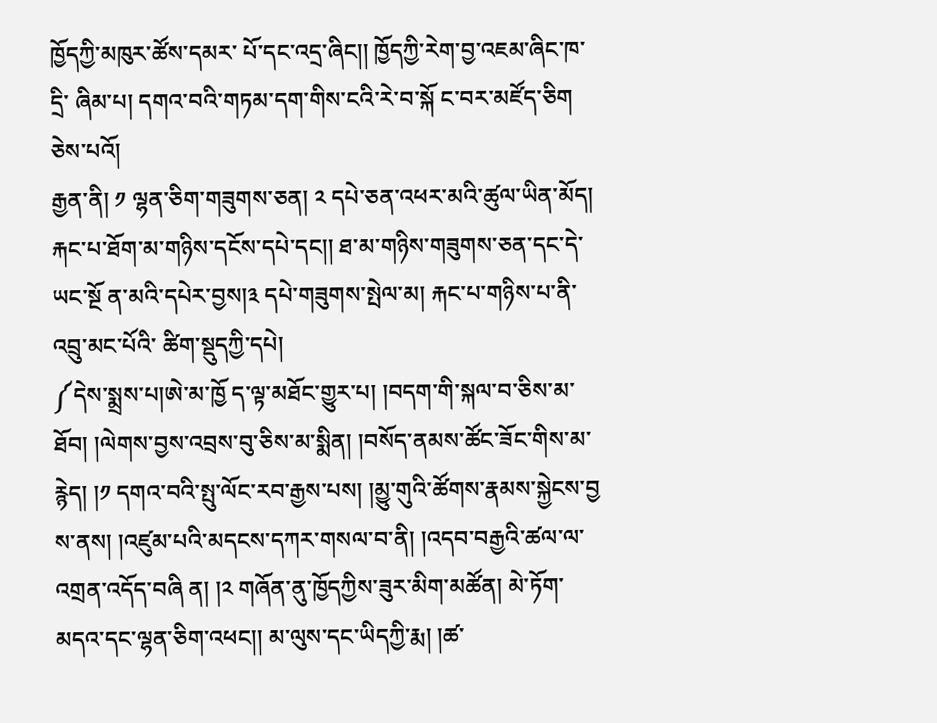ཁྱོདཀྱི་མཁུར་ཚོས་དམར་ པོ་དང་འདྲ་ཞིང།། ཁྱོདཀྱི་རེག་བྱ་འཇམ་ཞིང་ཁ་དྲི་ ཞིམ་པ། དགའ་བའི་གཏམ་དག་གིས་ངའི་རེ་བ་སྐོ ང་བར་མཛོད་ཅིག ཅེས་པའོ།
རྒྱན་ནི། ༡ ལྷན་ཅིག་གཟུགས་ཅན། ༢ དཔེ་ཅན་འཕར་མའི་ཚུལ་ཡིན་མོད། རྐང་པ་ཐོག་མ་གཉིས་དངོས་དཔེ་དང།། ཐ་མ་གཉིས་གཟུགས་ཅན་དང་དེ་ཡང་སྔོ ན་མའི་དཔེར་བྱས།༣ དཔེ་གཟུགས་སྤེལ་མ། རྐང་པ་གཉིས་པ་ནི་འབྲུ་མང་པོའི་ ཚིག་སྡུདཀྱི་དཔེ།
༼དེས་སྨྲས་པ།ཨེ་མ་ཁྱོ ད་ལྟ་མཐོང་གྱུར་པ། །བདག་གི་སྐལ་བ་ཅིས་མ་ཐོབ། །ལེགས་བྱས་འབྲས་བུ་ཅིས་མ་སྨིན། །བསོད་ནམས་ཚོང་ཟོང་གིས་མ་རྙེད། །༡ དགའ་བའི་སྤུ་ལོང་རབ་རྒྱས་པས། །མྱུ་གུའི་ཚོགས་རྣམས་སྐྱེངས་བྱ ས་ནས། །འཛུམ་པའི་མདངས་དཀར་གསལ་བ་ནི། །འདབ་བརྒྱའི་ཚལ་ལ་འགྲན་འདོད་བཞི ན། །༢ གཞོན་ནུ་ཁྱོདཀྱིས་ཟུར་མིག་མཚོན། མེ་ཏོག་མདའ་དང་ལྷན་ཅིག་འཕང།། མ་ལུས་དང་ཡིདཀྱི་རྨ། །ཚ་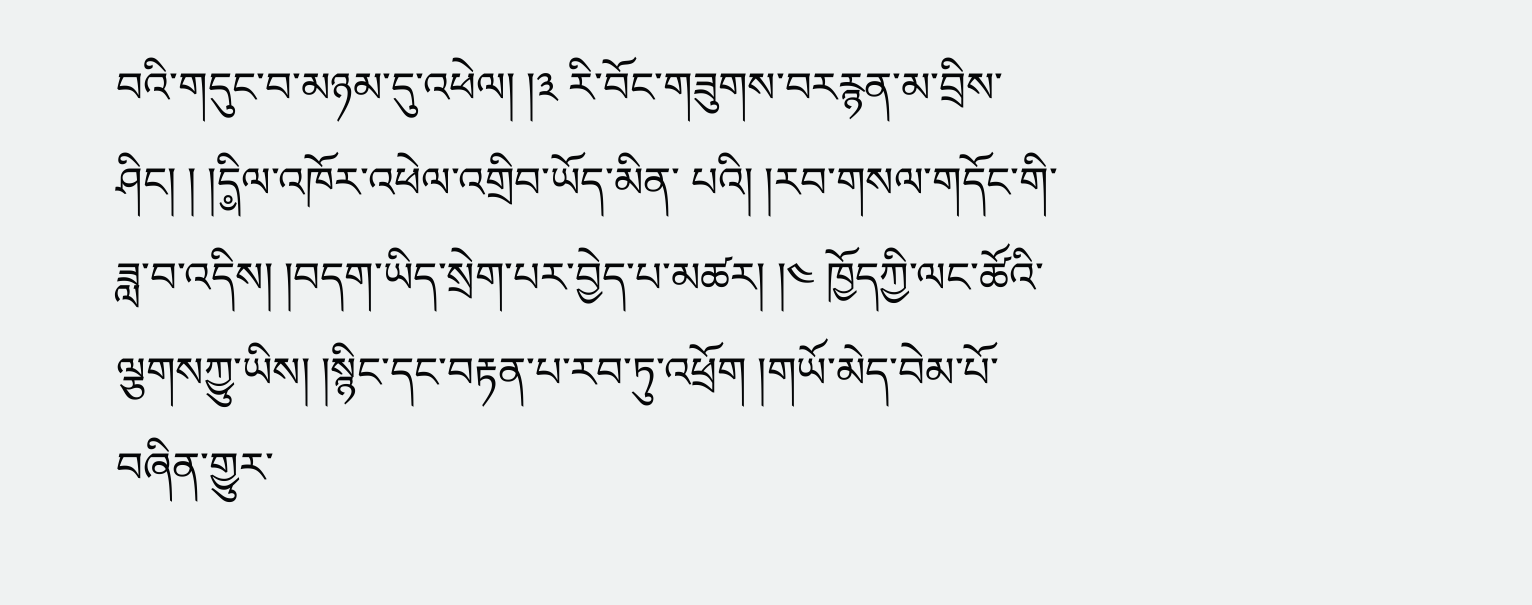བའི་གདུང་བ་མཉམ་དུ་འཕེལ། །༣ རི་བོང་གཟུགས་བརརྙན་མ་བྲིས་ཤིང། ། །དི༵ལ་འཁོར་འཕེལ་འགྲིབ་ཡོད་མིན་ པའི། །རབ་གསལ་གདོང་གི་ཟླ་བ་འདིས། །བདག་ཡིད་སྲེག་པར་བྱེད་པ་མཚར། །༤ ཁྱོདཀྱི་ལང་ཚོའི་ལྕགསཀྱུ་ཡིས། །སྙིང་དང་བརྟན་པ་རབ་ཏུ་འཕྲོག །གཡོ་མེད་བེམ་པོ་བཞིན་གྱུར་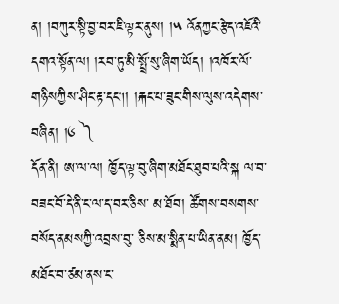ན། །བཀུར་སྟི་བྱ་བར་ཇི་ལྟར་ནུས། །༥ འོནཀྱང་རྩེད་འཇོའི་དགའ་སྟོན་ལ། །རབ་ཏུ་མི་སྤྲོ་སུ་ཞིག་ཡོད། །འཁོར་ལོ་གཉིསཀྱིས་ཤིང་རྟ་དང།། །རྐང་པ་ཟུང་གིས་ལུས་འདེགས་བཞིན། །༦ ༽
དོན་ནི། ཨ་ལ་ལ། ཁྱོད་ལྟ་བུ་ཞིག་མཐོང་ཐུབ་པའི་སྐ ལ་བ་བཟང་བོ་དེ་ནི་ང་ལ་ད་བར་ཅིས་ མ་ཐོབ། ཚོགས་བསགས་བསོད་ནམསཀྱི་འབྲས་བུ་ ཅིས་མ་སྨིན་པ་ཡིན་ནམ། ཁྱོད་མཐོང་བ་ཙམ་ནས་ང་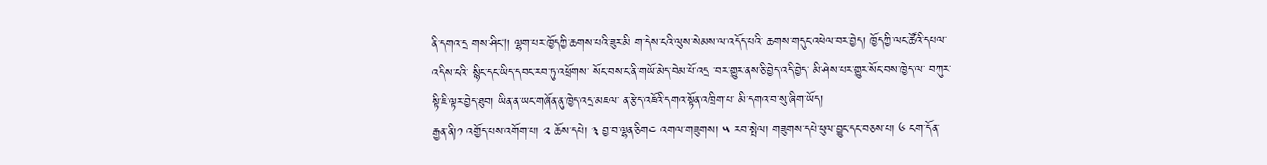ནི་དགའ་དྲ གས་ཤིང།། ལྷག་པར་ཁྱོདཀྱི་ཆགས་པའི་ཟུར་མི ག་དེས་ངའི་ལུས་སེམས་ལ་འདོད་པའི་ ཆགས་གདུང་འཕེལ་བར་བྱེད། ཁྱོདཀྱི་ལང་ཚོའི་དཔལ་འདིས་ངའི་ སྙིང་དང་ཡིད་དབང་རབ་ཏུ་འཕྲོགས་ སོང་བས་ང་ནི་གཡོ་མེད་བེམ་པོ་འདྲ ་བར་གྱུར་ནས་ཅི་བྱེད་འདི་བྱེད་ མི་ཤེས་པར་གྱུར་སོང་བས་ཁྱེད་ལ་ བཀུར་སྟི་ཇི་ལྟར་བྱེད་ཐུབ། ཡིན་ན་ཡང་གཞོན་ནུ་ཁྱེད་འདྲ་མཇལ་ ན་རྩེད་འཇོའི་དགའ་སྟོན་འཁྲིག་པ་ མི་དགའ་བ་སུ་ཞིག་ཡོད།
རྒྱན་ནི།༡ འགྱོད་པས་འགོག་པ། ༢ ཆོས་དཔེ། ༣ བྱ་བ་ལྷན་ཅིག༤ འགལ་གཟུགས། ༥ རབ་སྤེལ། གཟུགས་དཔེ་ཕུལ་བྱུང་དང་བཅས་པ། ༦ ངག་དོན་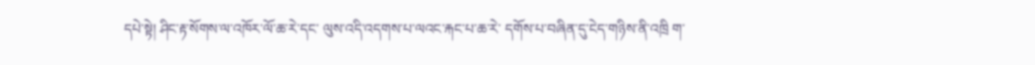དཔེ་སྟེ། ཤིང་རྟ་སོགས་ལ་འཁོར་ལོ་ཆ་རེ་དང་ ལུས་འདི་འདགས་པ་ལའང་རྐང་པ་ཆ་རེ་ དགོས་པ་བཞིན་དུ་ངེད་གཉིས་ནི་འཁྲི ག་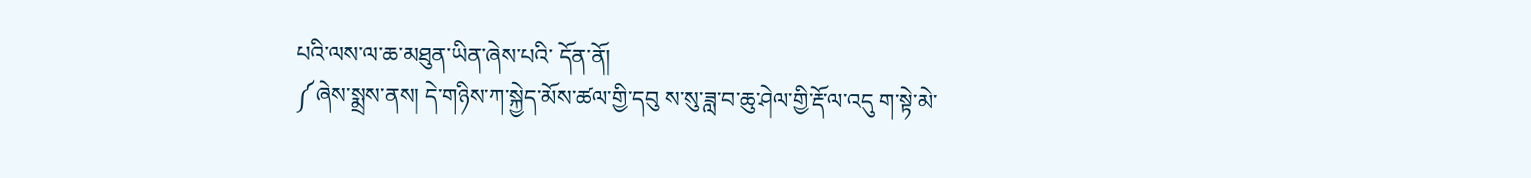པའི་ལས་ལ་ཆ་མཐུན་ཡིན་ཞེས་པའི་ དོན་ནོ།
༼ཞེས་སྨྲས་ནས། དེ་གཉིས་ཀ་སྐྱེད་མོས་ཚལ་གྱི་དབུ ས་སུ་ཟླ་བ་ཆུ་ཤེལ་གྱི་རྡོ་ལ་འདུ ག་སྟེ་མེ་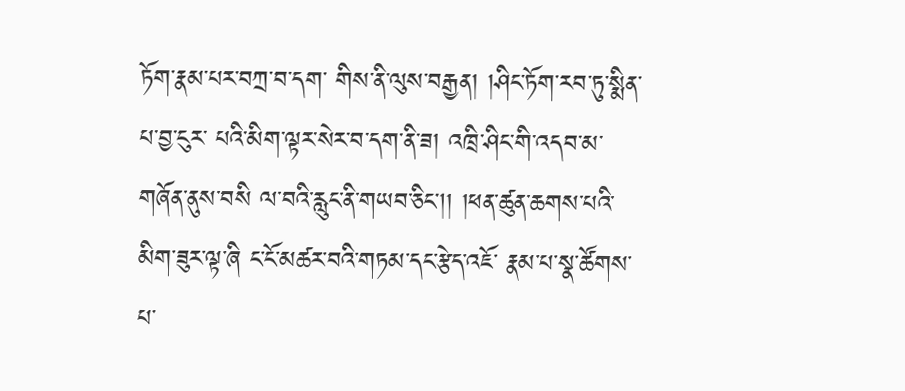ཏོག་རྣམ་པར་བཀྲ་བ་དག་ གིས་ནི་ལུས་བརྒྱན། །ཤིང་ཏོག་རབ་ཏུ་སྨིན་པ་བྱ་ངུར་ པའི་མིག་ལྟར་སེར་བ་དག་ནི་ཟ། འཁྲི་ཤིང་གི་འདབ་མ་གཞོན་ནུས་བསི ལ་བའི་རླུང་ནི་གཡབ་ཅིང།། །ཕན་ཚུན་ཆགས་པའི་མིག་ཟུར་ལྟ་ཞི ང་ངོ་མཚར་བའི་གཏམ་དང་རྩེད་འཇོ་ རྣམ་པ་སྣ་ཚོགས་པ་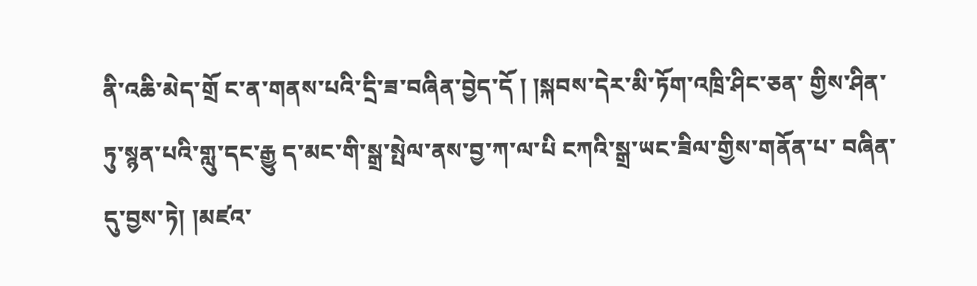ནི་འཆི་མེད་གྲོ ང་ན་གནས་པའི་དྲི་ཟ་བཞིན་བྱེད་དོ ། །སྐབས་དེར་མི་ཏོག་འཁྲི་ཤིང་ཅན་ གྱིས་ཤིན་ཏུ་སྙན་པའི་གླུ་དང་རྒྱུ ད་མང་གི་སྒྲ་སྤེལ་ནས་བྱ་ཀ་ལ་པི ངཀའི་སྒྲ་ཡང་ཟིལ་གྱིས་གནོན་པ་ བཞིན་དུ་བྱས་ཏེ། །མཛའ་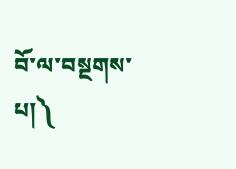བོ་ལ་བསྔགས་པ།༽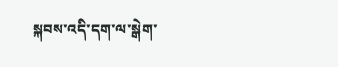སྐབས་འདི་དག་ལ་སྒེག་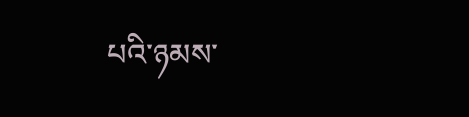པའི་ཉམས་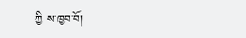ཀྱི ས་ཁྱབ་བོ།